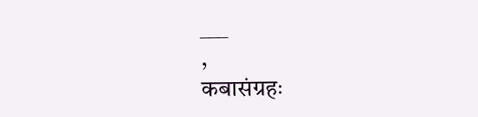___
,
कबासंग्रहः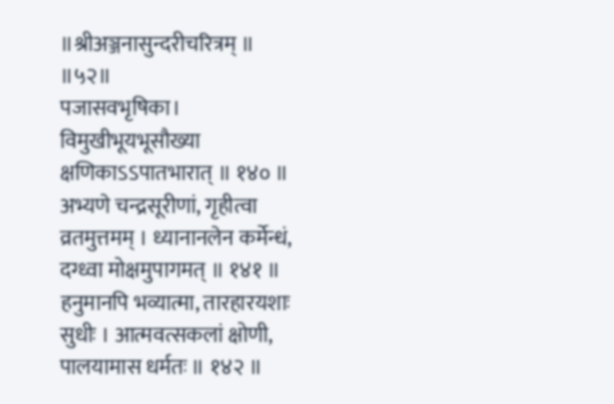॥श्रीअञ्जनासुन्दरीचरित्रम् ॥
॥५२॥
पजासवभृषिका। विमुखीभूयभूसौख्या क्षणिकाऽऽपातभारात् ॥ १४० ॥ अभ्यणे चन्द्रसूरीणां, गृहीत्वा व्रतमुत्तमम् । ध्यानानलेन कर्मेन्धं, दग्ध्वा मोक्षमुपागमत् ॥ १४१ ॥ हनुमानपि भव्यात्मा, तारहारयशाः सुधीः । आत्मवत्सकलां क्षोणी, पालयामास धर्मतः ॥ १४२ ॥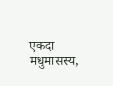एकदा मधुमासस्य,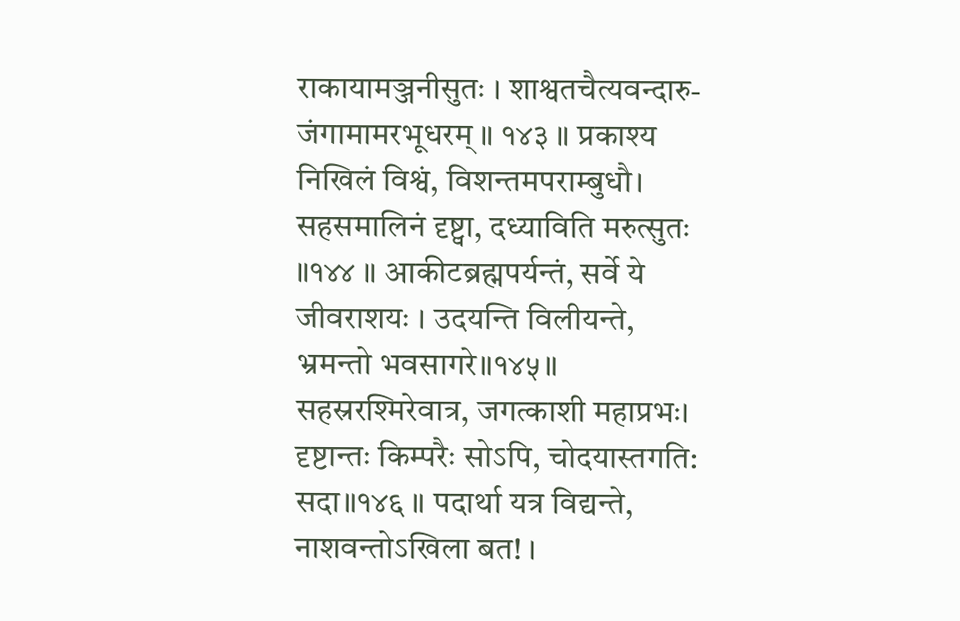राकायामञ्जनीसुतः । शाश्वतचैत्यवन्दारु-जंगामामरभूधरम् ॥ १४३ ॥ प्रकाश्य निखिलं विश्वं, विशन्तमपराम्बुधौ। सहसमालिनं दृष्ट्वा, दध्याविति मरुत्सुतः ॥१४४ ॥ आकीटब्रह्मपर्यन्तं, सर्वे ये जीवराशयः । उदयन्ति विलीयन्ते, भ्रमन्तो भवसागरे॥१४५॥ सहस्ररश्मिरेवात्र, जगत्काशी महाप्रभः। दृष्टान्तः किम्परैः सोऽपि, चोदयास्तगति: सदा॥१४६ ॥ पदार्था यत्र विद्यन्ते, नाशवन्तोऽखिला बत! ।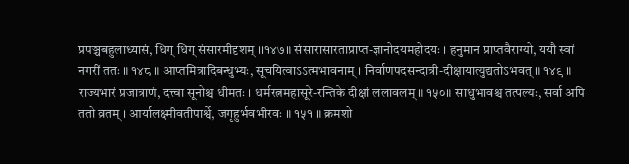प्रपञ्चबहुलाध्यासं, धिग् धिग् संसारमीदृशम् ।।१४७॥ संसारासारताप्राप्त-ज्ञानोदयमहोदयः । हनुमान प्राप्तवैराग्यो, ययौ स्वां नगरीं ततः ॥ १४८ ॥ आप्तमित्रादिबन्धुभ्यः, सूचयित्वाऽऽत्मभावनाम् । निर्वाणपदसन्दात्री-दीक्षायात्युद्यतोऽभवत् ॥ १४९ ॥ राज्यभारं प्रजात्राणं, दत्त्वा सूनोश्च धीमतः । धर्मरत्नमहासूरे-रन्तिके दीक्षां ललावलम् ॥ १५०॥ साधुभावश्च तत्पल्यः, सर्वा अपि ततो व्रतम् । आर्यालक्ष्मीवतीपार्श्वे, जगृहुर्भवभीरवः ॥ १५१ ॥ क्रमशो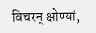विचरन् क्षोण्यां,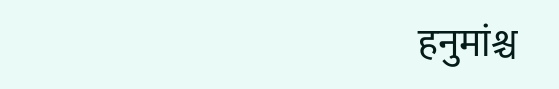हनुमांश्च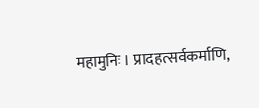महामुनिः । प्रादहत्सर्वकर्माणि,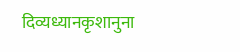दिव्यध्यानकृशानुना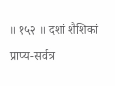॥ १५२ ॥ दशां शैशिकां प्राप्य-सर्वत्र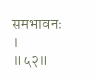समभावनः ।
॥५२॥